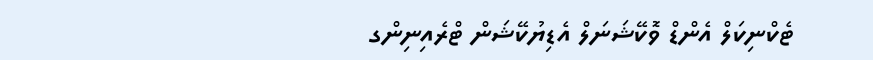ޓެކްނިކަލް އެންޑް ވޮކޭޝަނަލް އެޑިޔުކޭޝަން ޓްރެއިނިންގ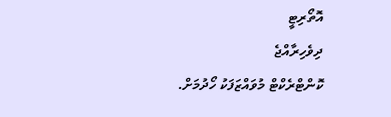އޮތޯރިޓީ
ދިވެހިރާއްޖެ
ކޮންޓްރެކްޓް މުވައްޒަފަކު ހޯދުމަށް.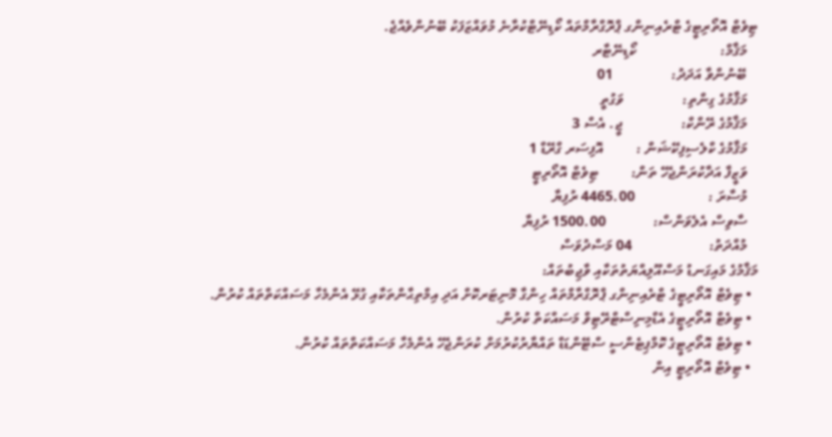ޓިވެޓް އޮތޯރިޓީގެ ޓްރެއިނިންގ ޕްރޮގްރާމްތައް ކޯޑިނޭޓްކުރާނެ މުވައްޒަފަކު ބޭނުންވެއްޖެ.
   މަޤާމް:                       ކޯޑިނޭޓާރ
   ބޭނުންވާ އަދަދު:                01
   މަޤާމުގެ ގިންތި:                ވަގުތީ
   މަޤާމުގެ ރޭންކް:                ޖީ. އެސް 3
   މަޤާމުގެ ކްލެސިފިކޭޝަން :         އޮފިސަރ ގްރޭޑް 1
   ވަޒީފާ އަދާކުރަންޖެހޭ ތަން:         ޓިވެޓް އޮތޯރިޓީ
   މުސާރަ :                    4465.00 ރުފިޔާ
   ސާވިސް އެލެވަންސް:             1500.00 ރުފިޔާ
   މުއްދަތު:                     04 މަސްދުވަސް
މަޤާމުގެ މައިގަނޑު މަސްއޫލިއްޔަތުތަކާއި ވާޖިބުތައް:
  • ޓިވެޓް އޮތޯރިޓީގެ ޓްރެއިނިންގ ޕްރޮގްރާމްތައް ހިންގާ މޮނިޓަރކޮށް އަދި އިމްތިޙާންތަކާއި ގުޅޭ އެންމެހާ މަސައްކަތްތައް ކުރުން.
  • ޓިވެޓް އޮތޯރިޓީގެ އެޑްމިނިސްޓްރޭޓިވް މަސައްކަތް ކުރުން.
  • ޓިވެޓް އޮތޯރިޓީގެ ކޮމްޕިޓެންސީ ސްޓޭންޑަޑް ތައްޔާރުކުރުމަށް ކުރަންޖެހޭ އެންމެހާ މަސައްކަތްތައް ކުރުން.
  • ޓިވެޓް އޮތޯރިޓީ އިން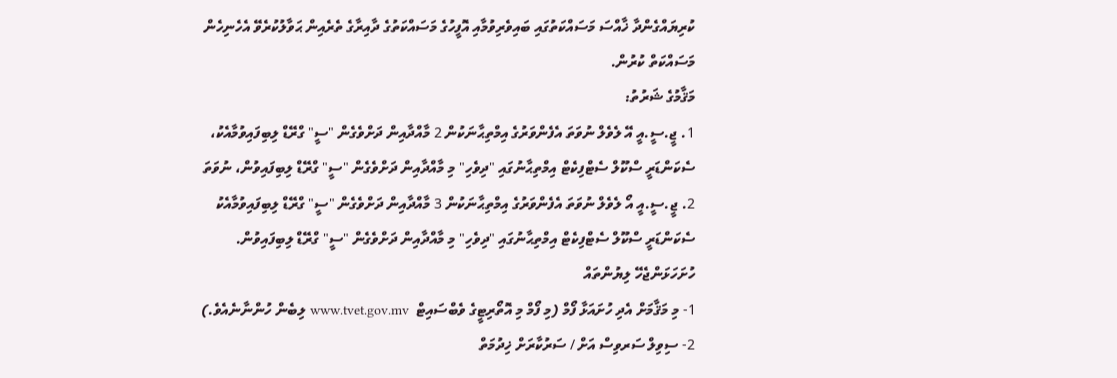ކުރިޔައްގެންދާ ޚާއްސަ މަސައްކަތުގައި ބައިވެރިވުމާއި އޮފީހުގެ މަސައްކަތުގެ ދާއިރާގެ ތެރެއިން ޙަވާލުކުރެވޭ އެހެނިހެން މަސައްކަތް ކުރުން.
މަޤާމުގެ ޝަރުތު:
1. ޖީ.ސީ.އީ އޭ ލެވެލް ނުވަތަ އެފެންވަރުގެ އިމްތިޙާނަކުން 2 މާއްދާއިން ދަށްވެގެން "ސީ" ގްރޭޑް ލިބިފައިވުމާއެކު، ސެކަންޑަރީ ސްކޫލް ސެޓްފިކެޓް އިމްތިޙާނުގައި "ދިވެހި" މި މާއްދާއިން ދަށްވެގެން "ސީ" ގްރޭޑް ލިބިފައިވުން، ނުވަތަ
2. ޖީ.ސީ.އީ އޯ ލެވެލް ނުވަތަ އެފެންވަރުގެ އިމްތިޙާނަކުން 3 މާއްދާއިން ދަށްވެގެން "ސީ" ގްރޭޑް ލިބިފައިވުމާއެކު ސެކަންޑަރީ ސްކޫލް ސެޓްފިކެޓް އިމްތިޙާނުގައި "ދިވެހި" މި މާއްދާއިން ދަށްވެގެން "ސީ" ގްރޭޑް ލިބިފައިވުން.
ހުށަހަޅަންޖެހޭ ލިޔުންތައް
1- މި މަޤާމަށް އެދި ހުށައަޅާ ފޯމް (މި ފޯމް މި އޮތޯރިޓީގެ ވެބްސައިޓް  www.tvet.gov.mv ލިބެން ހުންނާނެއެވެ.)
2- ސިވިލް ސަރވިސް އަށް / ސަރުކާރަށް ޚިދުމަތް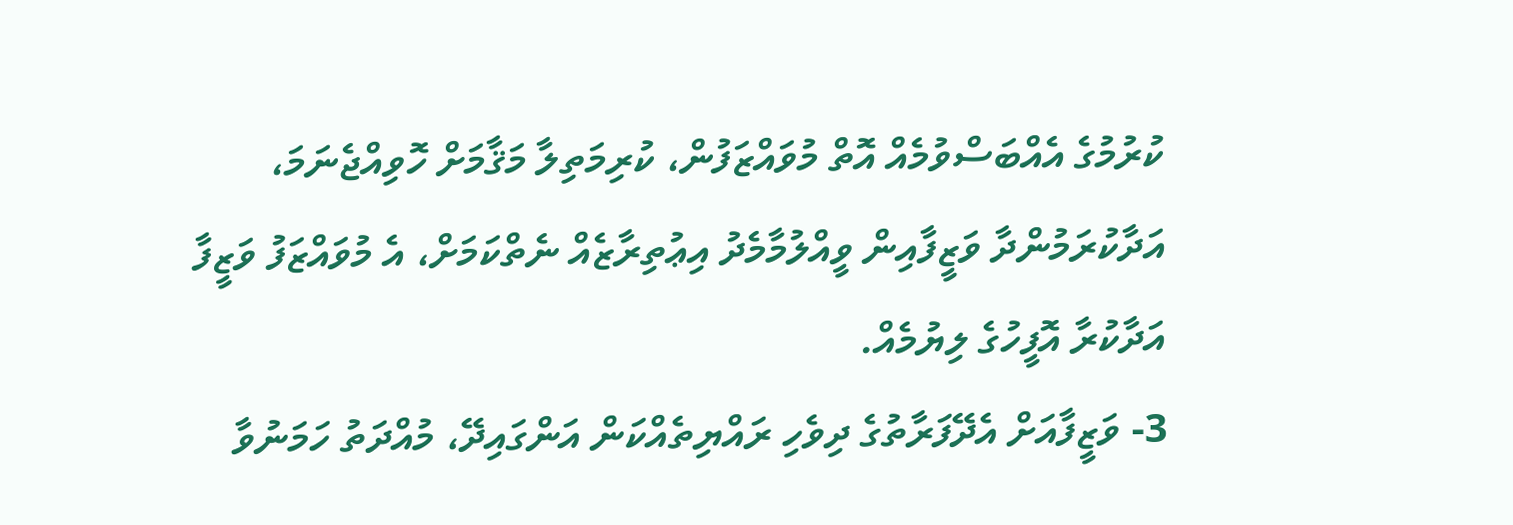ކުރުމުގެ އެއްބަސްވުމެއް އޮތް މުވައްޒަފުން، ކުރިމަތިލާ މަޤާމަށް ހޮވިއްޖެނަމަ، އަދާކުރަމުންދާ ވަޒީފާއިން ވީއްލުމާމެދު އިޢުތިރާޒެއް ނެތްކަމަށް، އެ މުވައްޒަފު ވަޒީފާ އަދާކުރާ އޮފީހުގެ ލިޔުމެއް.
3- ވަޒީފާއަށް އެދޭފަރާތުގެ ދިވެހި ރައްޔިތެއްކަން އަންގައިދޭ، މުއްދަތު ހަމަނުވާ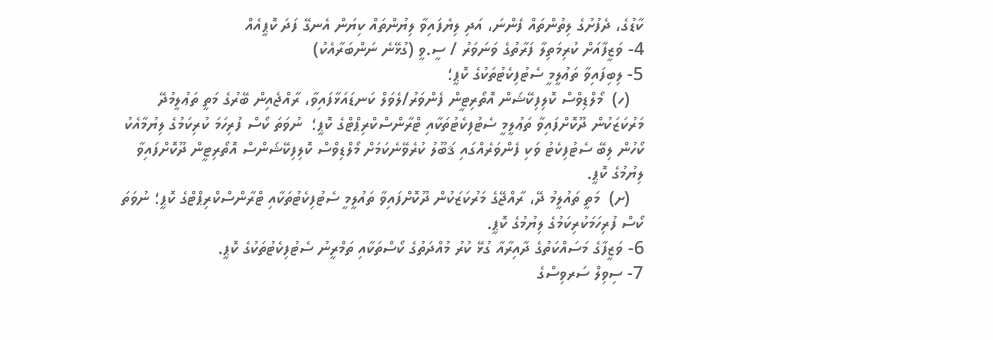ކާޑުގެ، ދެފުށުގެ ލިތުންތައް ފެންނަ، އަދި ލިޔެފައިވާ ލިޔުންތައް ކިޔަން އެނގޭ ފަދަ ކޮޕީއެއް
4- ވަޒީފާއަށް ކުރިމަތިލާ ފަރާތުގެ ވަނަވަރު / ސީ.ވީ (ގުޅޭނެ ނަންބަރާއެކު)
5- ލިބިފައިވާ ތަޢުލީމީ ސެޓުފިކެޓުތަކުގެ ކޮޕީ؛
   (ހ)  މޯލްޑިވްސް ކޮލިފިކޭޝަން އޮތޯރިޓީން ފެންވަރު/ލެވަލް ކަނޑައަޅާފައިވާ، ރާއްޖެއިން ބޭރުގެ މަތީ ތަޢުލީމުދޭ މަރުކަޒަކުން ދޫކޮށްފައިވާ ތަޢުލީމީ ސެޓުފިކެޓުތަކާއި ޓްރާންސްކްރިޕްޓްގެ ކޮޕީ؛  ނުވަތަ ކޯސް ފުރިހަމަ ކުރިކަމުގެ ލިޔުމާއެކު ކޯހުން ލިބޭ ސެޓުފިކެޓު ވަކި ފެންވަރެއްގައި ޤަބޫލު ކުރެވޭނެކަމަށް މޯލްޑިވްސް ކޮލިފިކޭޝަންސް އޮތޯރިޓީން ދޫކޮށްފައިވާ ލިޔުމުގެ ކޮޕީ.
   (ށ)  މަތީ ތައުލީމު ދޭ، ރާއްޖޭގެ މަރުކަޒަކުން ދޫކޮށްފައިވާ ތައުލީމީ ސެޓުފިކެޓުތަކާއި ޓްރާންސްކްރިޕްޓްގެ ކޮޕީ؛ ނުވަތަ ކޯސް ފުރިހަމަކުރިކަމުގެ ލިޔުމުގެ ކޮޕީ.
6- ވަޒީފާގެ މަސައްކަތުގެ ދާއިރާއާ ގުޅޭ ކުރު މުއްދަތުގެ ކޯސްތަކާއި ތަމްރީނު ސެޓުފިކެޓުތަކުގެ ކޮޕީ.
7- ސިވިލް ސަރވިސްގެ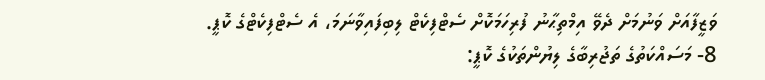ވަޒީފާއަށް ވަނުމަށް ދެވޭ އިމްތިޙާނު ފުރިހަމަކޮށް ސެޓްފިކެޓް ލިބިފައިވާނަމަ، އެ ސެޓްފިކެޓްގެ ކޮޕީ.
8- މަސައްކަތުގެ ތަޖުރިބާގެ ލިޔުންތަކުގެ ކޮޕީ: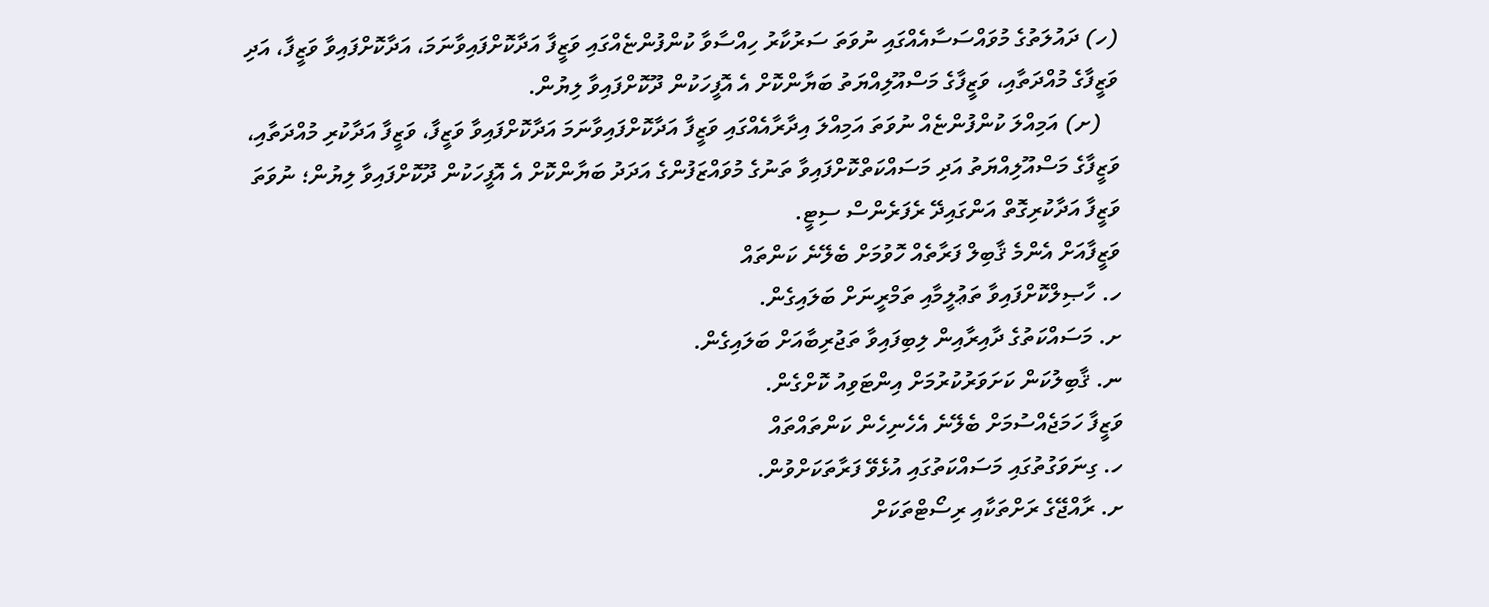(ހ) ދައުލަތުގެ މުވައްސަސާއެއްގައި ނުވަތަ ސަރުކާރު ހިއްސާވާ ކުންފުންޏެއްގައި ވަޒީފާ އަދާކޮށްފައިވާނަމަ، އަދާކޮށްފައިވާ ވަޒީފާ، އަދި ވަޒީފާގެ މުއްދަތާއި، ވަޒީފާގެ މަސްއޫލިއްޔަތު ބަޔާންކޮށް އެ އޮފީހަކުން ދޫކޮށްފައިވާ ލިޔުން.
   (ށ) އަމިއްލަ ކުންފުންޏެއް ނުވަތަ އަމިއްލަ އިދާރާއެއްގައި ވަޒީފާ އަދާކޮށްފައިވާނަމަ އަދާކޮށްފައިވާ ވަޒީފާ، ވަޒީފާ އަދާކުރި މުއްދަތާއި، ވަޒީފާގެ މަސްއޫލިއްޔަތު އަދި މަސައްކަތްކޮށްފައިވާ ތަނުގެ މުވައްޒަފުންގެ އަދަދު ބަޔާންކޮށް އެ އޮފީހަކުން ދޫކޮށްފައިވާ ލިޔުން؛ ނުވަތަ ވަޒީފާ އަދާކުރިގޮތް އަންގައިދޭ ރެފަރެންސް ސިޓީ.
ވަޒީފާއަށް އެންމެ ޤާބިލް ފަރާތެއް ހޮވުމަށް ބެލޭނެ ކަންތައް
ހ. ހާޞިލްކޮށްފައިވާ ތަޢުލީމާއި ތަމްރީނަށް ބަލައިގެން.
ށ. މަސައްކަތުގެ ދާއިރާއިން ލިބިފައިވާ ތަޖުރިބާއަށް ބަލައިގެން.
ނ. ޤާބިލުކަން ކަށަވަރުކުރުމަށް އިންޓަވިއު ކޮށްގެން.
ވަޒީފާ ހަމަޖެއްސުމަށް ބެލޭނެ އެހެނިހެން ކަންތައްތައް
ހ. ގިނަވަގުތުގައި މަސައްކަތުގައި އުޅެވޭ ފަރާތަކަށްވުން.
ށ. ރާއްޖޭގެ ރަށްތަކާއި ރިސޯޓްތަކަށް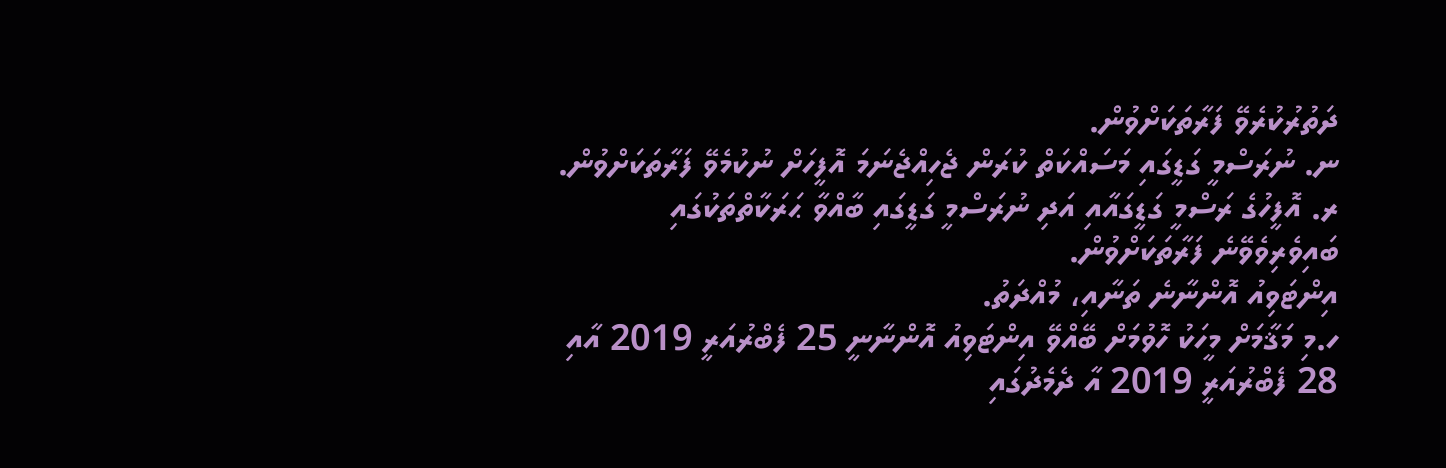ދަތުރުކުރެވޭ ފަރާތަކަށްވުން.
ނ. ނުރަސްމީ ގަޑީގައި މަސައްކަތް ކުރަން ޖެހިއްޖެނަމަ އޮފީހަށް ނުކުމެވޭ ފަރާތަކަށްވުން.
ރ. އޮފީހުގެ ރަސްމީ ގަޑީގައާއި އަދި ނުރަސްމީ ގަޑީގައި ބާއްވާ ޙަރަކާތްތަކުގައި ބައިވެރިވެވޭނެ ފަރާތަކަށްވުން.
އިންޓަވިއު އޮންނާނެ ތަނާއި، މުއްދަތު.
ހ.މި މަޤާމަށް މީހަކު ހޮވުމަށް ބޭއްވޭ އިންޓަވިއު އޮންނާނީ 25 ފެބްރުއަރީ 2019 އާއި 28 ފެބްރުއަރީ 2019 އާ ދެމެދުގައި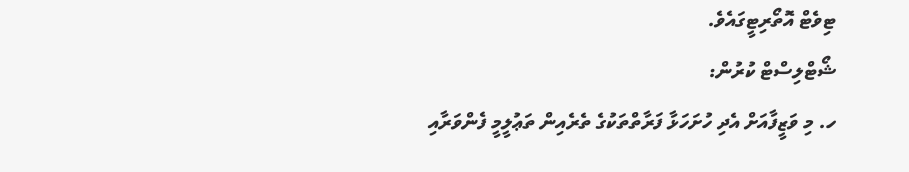ޓިވެޓް އޮތޯރިޓީގައެވެ.
ޝޯޓްލިސްޓް ކުރުން:
ހ. މި ވަޒީފާއަށް އެދި ހުށަހަޅާ ފަރާތްތަކުގެ ތެރެއިން ތަޢުލީމީ ފެންވަރާއި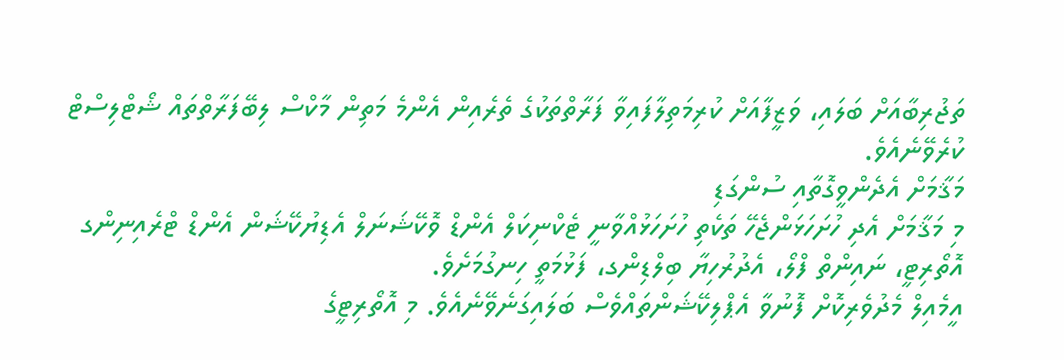ތަޖުރިބާއަށް ބަލައި، ވަޒީފާއަށް ކުރިމަތިލާފައިވާ ފަރާތްތަކުގެ ތެރެއިން އެންމެ މަތިން މާކްސް ލިބޭފަރާތްތައް ޝޯޓްލިސްޓް ކުރެވޭނެއެވެ.
މަޤާމަށް އެދެންވީގޮތާއި ސުންގަޑި
މި މަޤާމަށް އެދި ހުށަހަޅަންޖެހޭ ތަކެތި ހުށަހަޅުއްވާނީ ޓެކްނިކަލް އެންޑް ވޮކޭޝަނަލް އެޑިޔުކޭޝަން އެންޑް ޓްރެއިނިންގ އޮތޯރިޓީ، ނައިންތް ފްލޯ، އެދުރުހިޔާ ބިލްޑިންގ، ފަޅުމަތީ ހިނގުމަށެވެ.
އީމެއިލް މެދުވެރިކޮށް ފޮނުވާ އެޕްލިކޭޝަންތައްވެސް ބަލައިގަނެވޭނެއެވެ. މި އޮތޯރިޓީގެ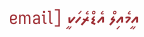އީމެއިލް އެޑްރެހަކީ [email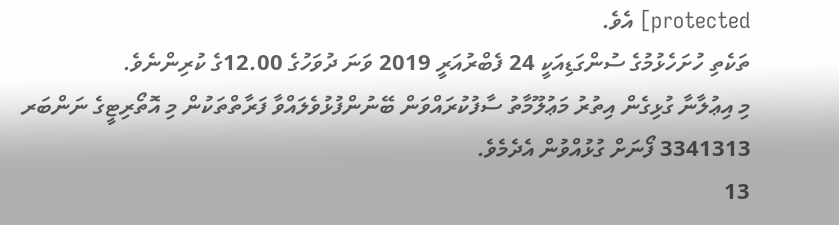protected] އެވެ.
ތަކެތި ހުށަހެޅުމުގެ ސުންގަޑިއަކީ 24 ފެބްރުއަރީ 2019 ވަނަ ދުވަހުގެ 12.00ގެ ކުރިންނެވެ.
މި އިޢުލާނާ ގުޅިގެން އިތުރު މަޢުލޫމާތު ސާފުކުރައްވަން ބޭނުންފުޅުވެލައްވާ ފަރާތްތަކުން މި އޮތޯރިޓީގެ ނަންބަރ 3341313 ފޯނަށް ގުޅުއްވުން އެދެމެވެ.
13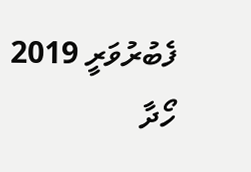ފެބުރުވަރީ 2019
ހޯދާ